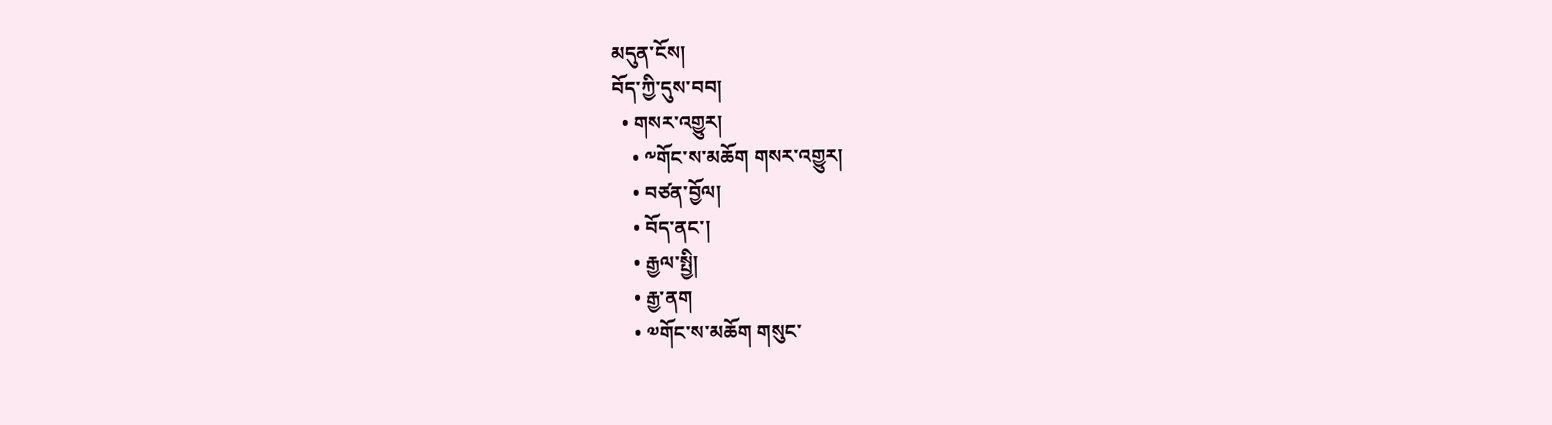མདུན་ངོས།
བོད་ཀྱི་དུས་བབ།
  • གསར་འགྱུར།
    • ༸གོང་ས་མཆོག གསར་འགྱུར།
    • བཙན་བྱོལ།
    • བོད་ནང་།
    • རྒྱལ་སྤྱི།
    • རྒྱ་ནག
    • ༧གོང་ས་མཆོག གསུང་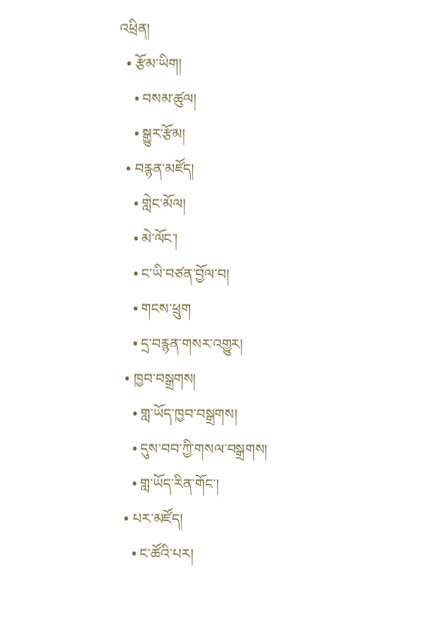འཕྲིན།
  • རྩོམ་ཡིག།
    • བསམ་ཚུལ།
    • སྒྱུར་རྩོམ།
  • བརྙན་མཛོད།
    • གླེང་མོལ།
    • མེ་ལོང་།
    • ང་ཡི་བཙན་བྱོལ་བ།
    • གངས་ཕྲུག
    • དྲ་བརྙན་གསར་འགྱུར།
  • ཁྱབ་བསྒྲགས།
    • གླ་ཡོད་ཁྱབ་བསྒྲགས།
    • དུས་བབ་ཀྱི་གསལ་བསྒྲགས།
    • གླ་ཡོད་རིན་གོང་།
  • པར་མཛོད།
    • ང་ཚོའི་པར།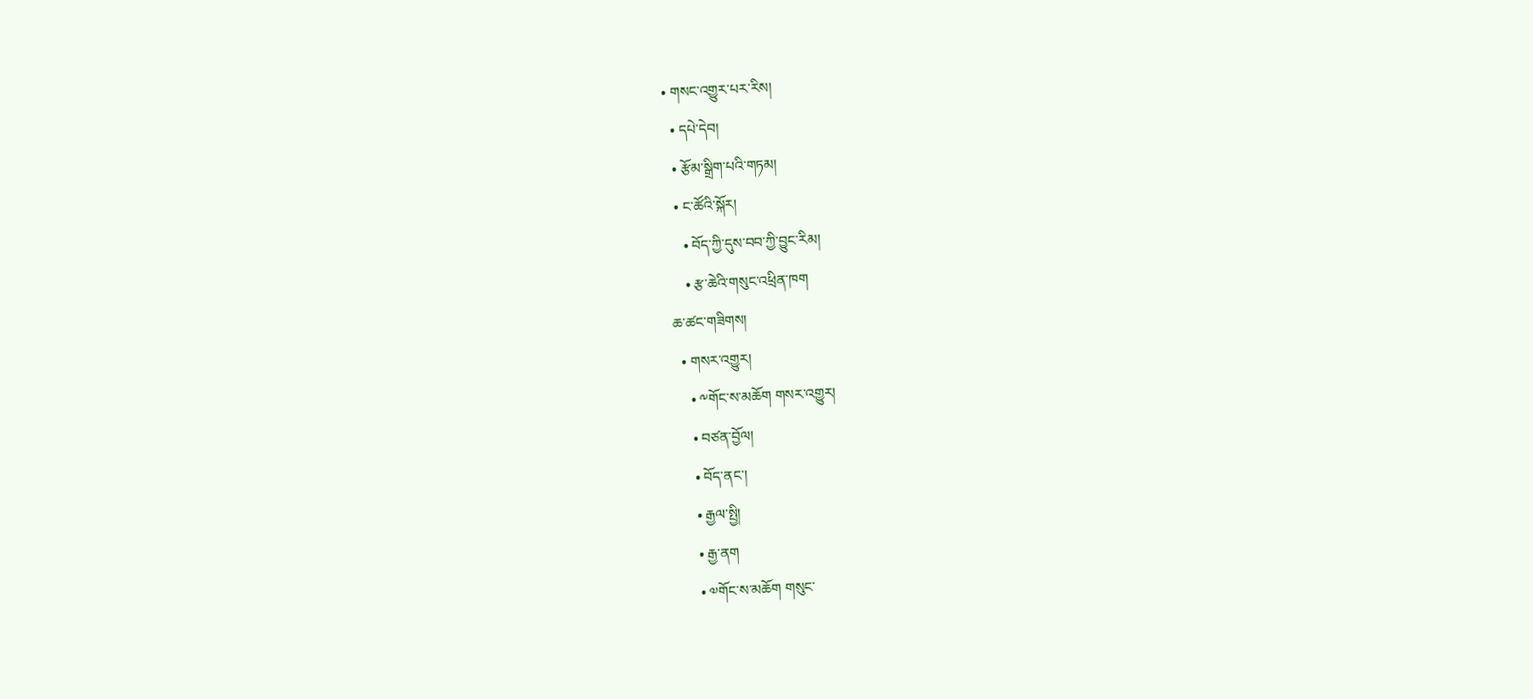• གསང་འགྱུར་པར་རིས།
  • དཔེ་དེབ།
  • རྩོམ་སྒྲིག་པའི་གཏམ།
  • ང་ཚོའི་སྐོར།
    • བོད་ཀྱི་དུས་བབ་ཀྱི་བྱུང་རིམ།
    • རྩ་ཆེའི་གསུང་འཕྲིན་ཁག
ཆ་ཚང་གཟིགས།
  • གསར་འགྱུར།
    • ༸གོང་ས་མཆོག གསར་འགྱུར།
    • བཙན་བྱོལ།
    • བོད་ནང་།
    • རྒྱལ་སྤྱི།
    • རྒྱ་ནག
    • ༧གོང་ས་མཆོག གསུང་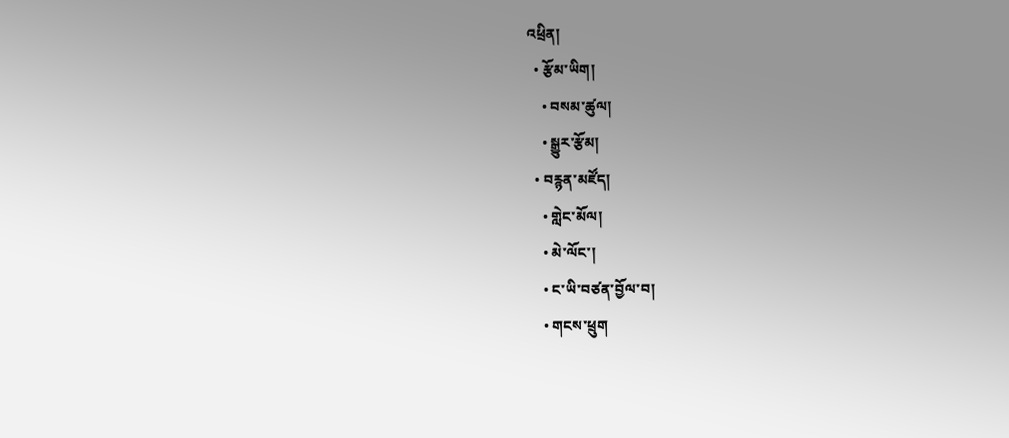འཕྲིན།
  • རྩོམ་ཡིག།
    • བསམ་ཚུལ།
    • སྒྱུར་རྩོམ།
  • བརྙན་མཛོད།
    • གླེང་མོལ།
    • མེ་ལོང་།
    • ང་ཡི་བཙན་བྱོལ་བ།
    • གངས་ཕྲུག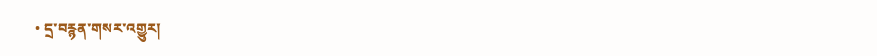• དྲ་བརྙན་གསར་འགྱུར།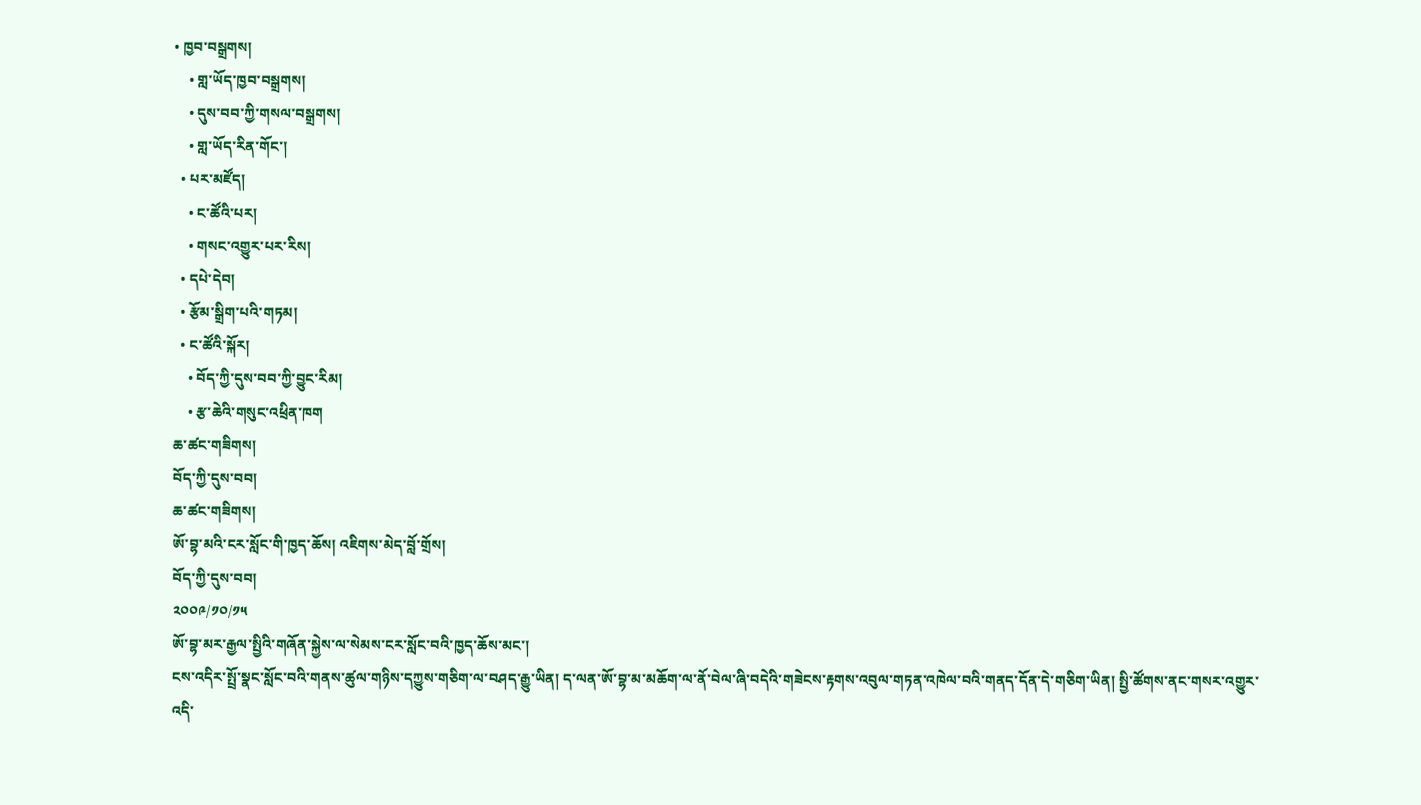• ཁྱབ་བསྒྲགས།
    • གླ་ཡོད་ཁྱབ་བསྒྲགས།
    • དུས་བབ་ཀྱི་གསལ་བསྒྲགས།
    • གླ་ཡོད་རིན་གོང་།
  • པར་མཛོད།
    • ང་ཚོའི་པར།
    • གསང་འགྱུར་པར་རིས།
  • དཔེ་དེབ།
  • རྩོམ་སྒྲིག་པའི་གཏམ།
  • ང་ཚོའི་སྐོར།
    • བོད་ཀྱི་དུས་བབ་ཀྱི་བྱུང་རིམ།
    • རྩ་ཆེའི་གསུང་འཕྲིན་ཁག
ཆ་ཚང་གཟིགས།
བོད་ཀྱི་དུས་བབ།
ཆ་ཚང་གཟིགས།
ཨོ་བྷ་མའི་ངར་སློང་གི་ཁྱད་ཆོས། འཇིགས་མེད་བློ་གྲོས།
བོད་ཀྱི་དུས་བབ།
༢༠༠༩/༡༠/༡༥
ཨོ་བྷ་མར་རྒྱལ་སྤྱིའི་གཞོན་སྐྱེས་ལ་སེམས་ངར་སློང་བའི་ཁྱད་ཆོས་མང་།
ངས་འདིར་སྤྲོ་སྣང་སློང་བའི་གནས་ཚུལ་གཉིས་དཀྱུས་གཅིག་ལ་བཤད་རྒྱུ་ཡིན། ད་ལན་ཨོ་བྷ་མ་མཆོག་ལ་ནོ་བེལ་ཞི་བདེའི་གཟེངས་རྟགས་འབུལ་གཏན་འཁེལ་བའི་གནད་དོན་དེ་གཅིག་ཡིན། སྤྱི་ཚོགས་ནང་གསར་འགྱུར་འདི་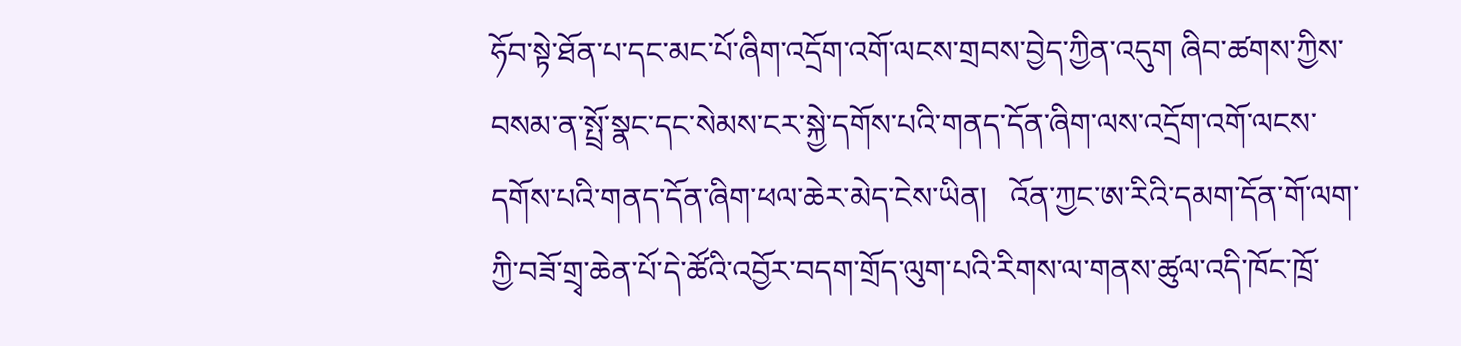ཧོབ་སྟེ་ཐོན་པ་དང་མང་པོ་ཞིག་འདྲོག་འགོ་ལངས་གྲབས་བྱེད་ཀྱིན་འདུག ཞིབ་ཚགས་ཀྱིས་བསམ་ན་སྤྲོ་སྣང་དང་སེམས་ངར་སྐྱེ་དགོས་པའི་གནད་དོན་ཞིག་ལས་འདྲོག་འགོ་ལངས་དགོས་པའི་གནད་དོན་ཞིག་ཕལ་ཆེར་མེད་ངེས་ཡིན།   འོན་ཀྱང་ཨ་རིའི་དམག་དོན་གོ་ལག་ཀྱི་བཟོ་གྲྭ་ཆེན་པོ་དེ་ཚོའི་འབྱོར་བདག་གྲོད་ལུག་པའི་རིགས་ལ་གནས་ཚུལ་འདི་ཁོང་ཁྲོ་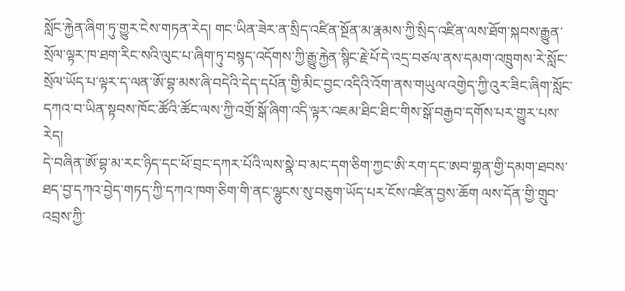སློང་རྐྱེན་ཞིག་ཏུ་གྱུར་ངེས་གཏན་རེད། གང་ཡིན་ཟེར་ན་སྲིད་འཛིན་སྔོན་མ་རྣམས་ཀྱི་སྲིད་འཛིན་ལས་ཐོག་སྐབས་རྒྱུན་སྲོལ་ལྟར་ཁ་ཐག་རིང་སའི་ལུང་པ་ཞིག་ཏུ་བསྙད་འདོགས་ཀྱི་རྒྱུ་རྐྱེན་སྙིང་རྗེ་པོ་དེ་འདྲ་བཙལ་ནས་དམག་འཁྲུགས་རེ་སློང་སྲོལ་ཡོད་པ་ལྟར་ད་ལན་ཨོ་བྷ་མས་ཞི་བདེའི་དེད་དཔོན་གྱི་མིང་བྱང་འདིའི་འོག་ནས་གཡུལ་འགྱེད་ཀྱི་འུར་ཟིང་ཞིག་སློང་དཀའ་བ་ཡིན་སྟབས་ཁོང་ཚོའི་ཚོང་ལས་ཀྱི་འགྲོ་སྒོ་ཞིག་འདི་ལྟར་འཇམ་ཐིང་ཐིང་གིས་སྒོ་བརྒྱབ་དགོས་པར་གྱུར་པས་རེད།
དེ་བཞིན་ཨོ་བྷ་མ་རང་ཉིད་དང་ཕོ་བྲང་དཀར་པོའི་ལས་སྣེ་བ་མང་དག་ཅིག་ཀྱང་ཨི་རག་དང་ཨབ་གྷན་གྱི་དམག་ཐབས་ཐད་བྱ་དཀའ་བྱེད་གཏད་ཀྱི་དཀའ་ཁག་ཅིག་གི་ནང་ལྷུངས་སུ་བཅུག་ཡོད་པར་ངོས་འཛིན་བྱས་ཆོག ལས་དོན་གྱི་གྲུབ་འབྲས་ཀྱི་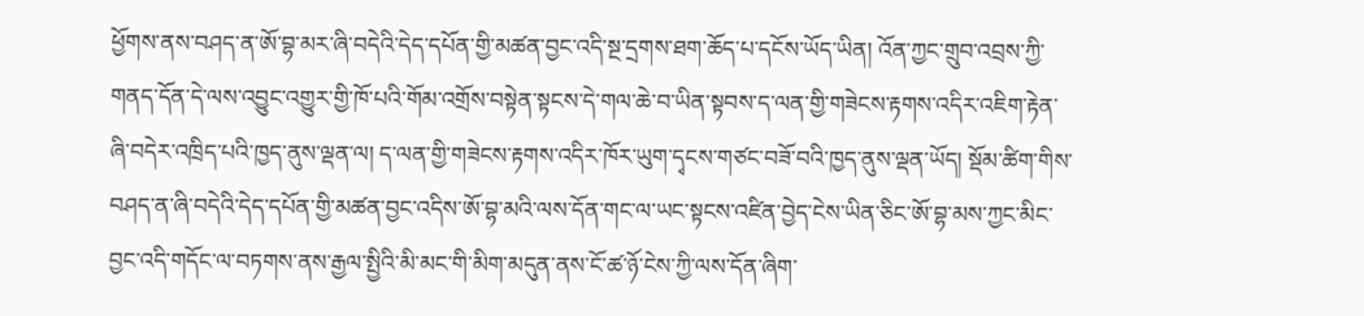ཕྱོགས་ནས་བཤད་ན་ཨོ་བྷ་མར་ཞི་བདེའི་དེད་དཔོན་གྱི་མཚན་བྱང་འདི་སྔ་དྲགས་ཐག་ཆོད་པ་དངོས་ཡོད་ཡིན། འོན་ཀྱང་གྲུབ་འབྲས་ཀྱི་གནད་དོན་དེ་ལས་འབྱུང་འགྱུར་གྱི་ཁོ་པའི་གོམ་འགྲོས་བསྟེན་སྟངས་དེ་གལ་ཆེ་བ་ཡིན་སྟབས་ད་ལན་གྱི་གཟེངས་རྟགས་འདིར་འཇིག་རྟེན་ཞི་བདེར་འཁྲིད་པའི་ཁྱད་ནུས་ལྡན་ལ། ད་ལན་གྱི་གཟེངས་རྟགས་འདིར་ཁོར་ཡུག་དྭངས་གཙང་བཟོ་བའི་ཁྱད་ནུས་ལྡན་ཡོད། སྡོམ་ཚིག་གིས་བཤད་ན་ཞི་བདེའི་དེད་དཔོན་གྱི་མཚན་བྱང་འདིས་ཨོ་བྷ་མའི་ལས་དོན་གང་ལ་ཡང་སྟངས་འཛིན་བྱེད་ངེས་ཡིན་ཅིང་ཨོ་བྷ་མས་ཀྱང་མིང་བྱང་འདི་གདོང་ལ་བཏགས་ནས་རྒྱལ་སྤྱིའི་མི་མང་གི་མིག་མདུན་ནས་ངོ་ཚ་ཉོ་ངེས་ཀྱི་ལས་དོན་ཞིག་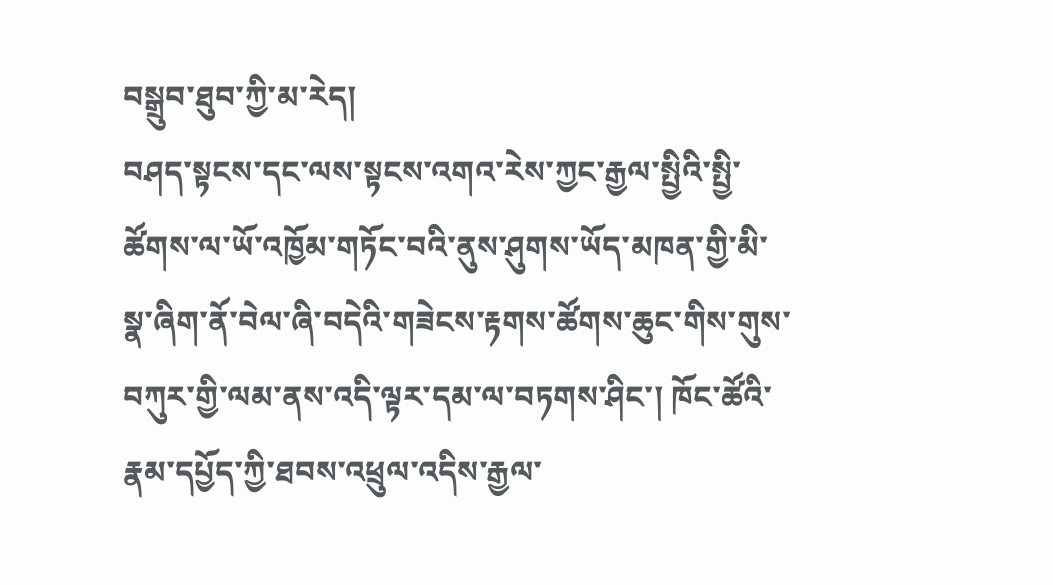བསྒྲུབ་ཐུབ་ཀྱི་མ་རེད།
བཤད་སྟངས་དང་ལས་སྟངས་འགའ་རེས་ཀྱང་རྒྱལ་སྤྱིའི་སྤྱི་ཚོགས་ལ་ཡོ་འཁྱོམ་གཏོང་བའི་ནུས་ཤུགས་ཡོད་མཁན་གྱི་མི་སྣ་ཞིག་ནོ་བེལ་ཞི་བདེའི་གཟེངས་རྟགས་ཚོགས་ཆུང་གིས་གུས་བཀུར་གྱི་ལམ་ནས་འདི་ལྟར་དམ་ལ་བཏགས་ཤིང་། ཁོང་ཚོའི་རྣམ་དཔྱོད་ཀྱི་ཐབས་འཕྲུལ་འདིས་རྒྱལ་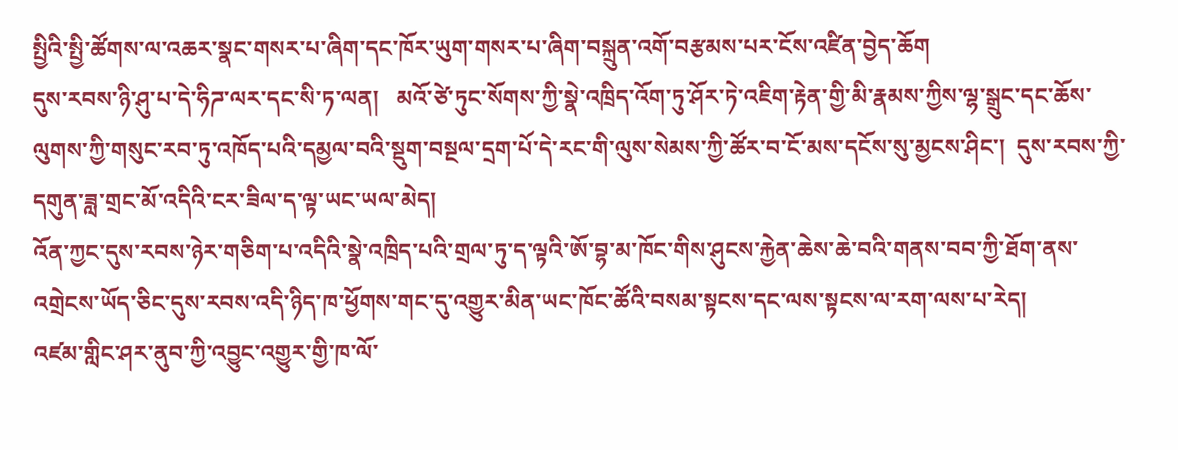སྤྱིའི་སྤྱི་ཚོགས་ལ་འཆར་སྣང་གསར་པ་ཞིག་དང་ཁོར་ཡུག་གསར་པ་ཞིག་བསྐྲུན་འགོ་བརྩམས་པར་ངོས་འཛིན་བྱེད་ཆོག
དུས་རབས་ཉི་ཤུ་པ་དེ་ཧིཌ་ལར་དང་སི་ཏ་ལན།   མའོ་ཙེ་ཏུང་སོགས་ཀྱི་སྣེ་འཁྲིད་འོག་ཏུ་ཤོར་ཏེ་འཇིག་རྟེན་གྱི་མི་རྣམས་ཀྱིས་ལྷ་སྒྲུང་དང་ཆོས་ལུགས་ཀྱི་གསུང་རབ་ཏུ་འཁོད་པའི་དམྱལ་བའི་སྡུག་བསྔལ་དྲག་པོ་དེ་རང་གི་ལུས་སེམས་ཀྱི་ཚོར་བ་ངོ་མས་དངོས་སུ་མྱངས་ཤིང་།  དུས་རབས་ཀྱི་དགུན་ཟླ་གྲང་མོ་འདིའི་ངར་ཟིལ་ད་ལྟ་ཡང་ཡལ་མེད།
འོན་ཀྱང་དུས་རབས་ཉེར་གཅིག་པ་འདིའི་སྣེ་འཁྲིད་པའི་གྲལ་ཏུ་ད་ལྟའི་ཨོ་བྷ་མ་ཁོང་གིས་ཤུངས་རྐྱེན་ཆེས་ཆེ་བའི་གནས་བབ་ཀྱི་ཐོག་ནས་འགྲེངས་ཡོད་ཅིང་དུས་རབས་འདི་ཉིད་ཁ་ཕྱོགས་གང་དུ་འགྱུར་མིན་ཡང་ཁོང་ཚོའི་བསམ་སྟངས་དང་ལས་སྟངས་ལ་རག་ལས་པ་རེད།
འཛམ་གླིང་ཤར་ནུབ་ཀྱི་འབྱུང་འགྱུར་གྱི་ཁ་ལོ་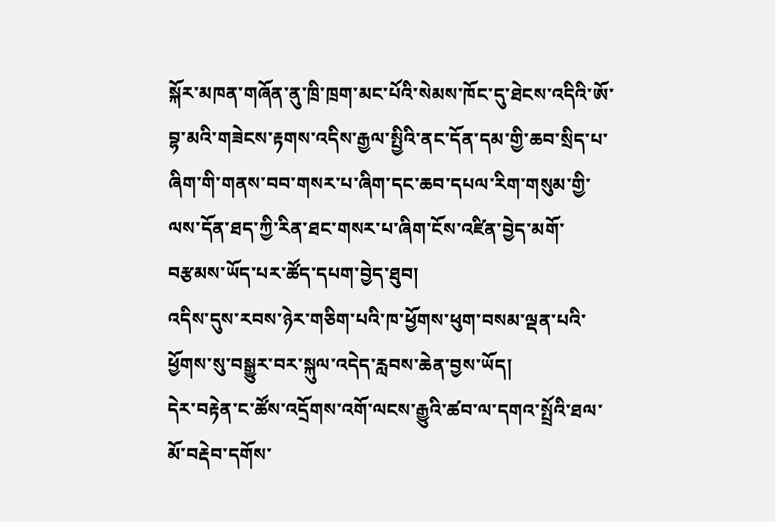སྐོར་མཁན་གཞོན་ནུ་ཁྲི་ཁྲག་མང་པོའི་སེམས་ཁོང་དུ་ཐེངས་འདིའི་ཨོ་བྷ་མའི་གཟེངས་རྟགས་འདིས་རྒྱལ་སྤྱིའི་ནང་དོན་དམ་གྱི་ཆབ་སྲིད་པ་ཞིག་གི་གནས་བབ་གསར་པ་ཞིག་དང་ཆབ་དཔལ་རིག་གསུམ་གྱི་ལས་དོན་ཐད་ཀྱི་རིན་ཐང་གསར་པ་ཞིག་ངོས་འཛིན་བྱེད་མགོ་བརྩམས་ཡོད་པར་ཚོད་དཔག་བྱེད་ཐུབ།
འདིས་དུས་རབས་ཉེར་གཅིག་པའི་ཁ་ཕྱོགས་ཕུག་བསམ་ལྡན་པའི་ཕྱོགས་སུ་བསྒྱུར་བར་སྐུལ་འདེད་རླབས་ཆེན་བྱས་ཡོད།
དེར་བརྟེན་ང་ཚོས་འདྲོགས་འགོ་ལངས་རྒྱུའི་ཚབ་ལ་དགའ་སྤྲོའི་ཐལ་མོ་བརྡེབ་དགོས་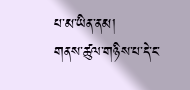པ་མ་ཡིན་ནམ།
གནས་ཚུལ་གཉིས་པ་དེ་ང་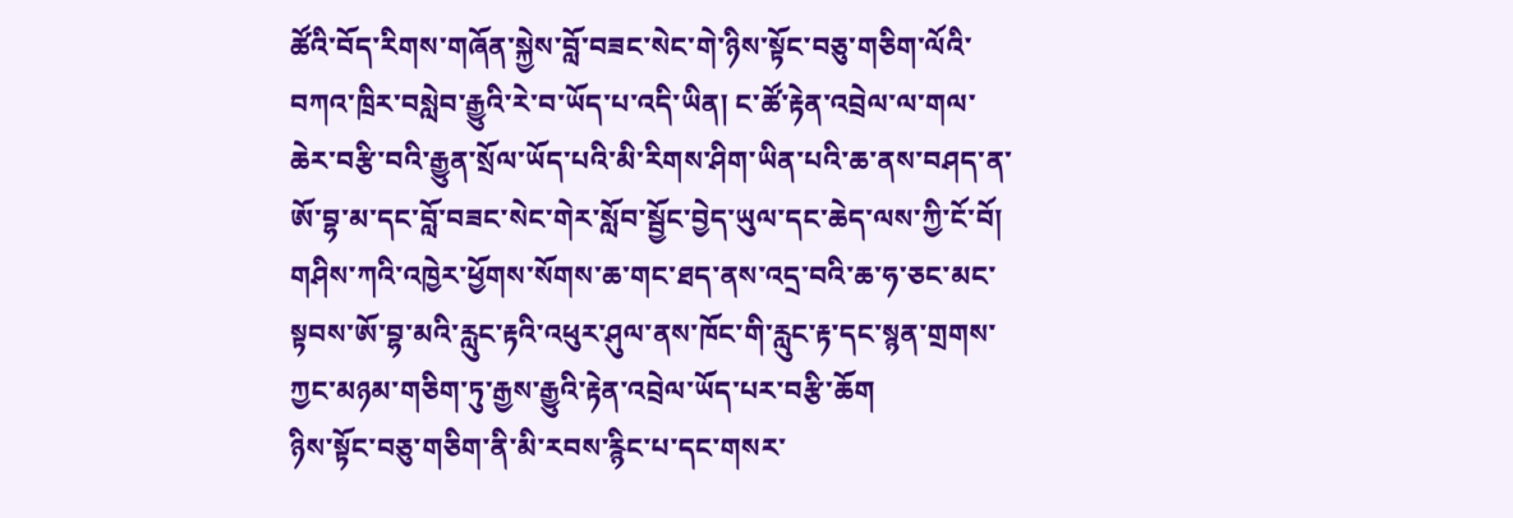ཚོའི་བོད་རིགས་གཞོན་སྐྱེས་བློ་བཟང་སེང་གེ་ཉིས་སྟོང་བཅུ་གཅིག་ལོའི་བཀའ་ཁྲིར་བསླེབ་རྒྱུའི་རེ་བ་ཡོད་པ་འདི་ཡིན། ང་ཚོ་རྟེན་འབྲེལ་ལ་གལ་ཆེར་བརྩི་བའི་རྒྱུན་སྲོལ་ཡོད་པའི་མི་རིགས་ཤིག་ཡིན་པའི་ཆ་ནས་བཤད་ན་ཨོ་བྷ་མ་དང་བློ་བཟང་སེང་གེར་སློབ་སྦྱོང་བྱེད་ཡུལ་དང་ཆེད་ལས་ཀྱི་ངོ་བོ། གཤིས་ཀའི་འཁྱེར་ཕྱོགས་སོགས་ཆ་གང་ཐད་ནས་འདྲ་བའི་ཆ་ཧ་ཅང་མང་སྟབས་ཨོ་བྷ་མའི་རླུང་རྟའི་འཕུར་ཤུལ་ནས་ཁོང་གི་རླུང་རྟ་དང་སྙན་གྲགས་ཀྱང་མཉམ་གཅིག་ཏུ་རྒྱས་རྒྱུའི་རྟེན་འབྲེལ་ཡོད་པར་བརྩི་ཆོག
ཉིས་སྟོང་བཅུ་གཅིག་ནི་མི་རབས་རྙིང་པ་དང་གསར་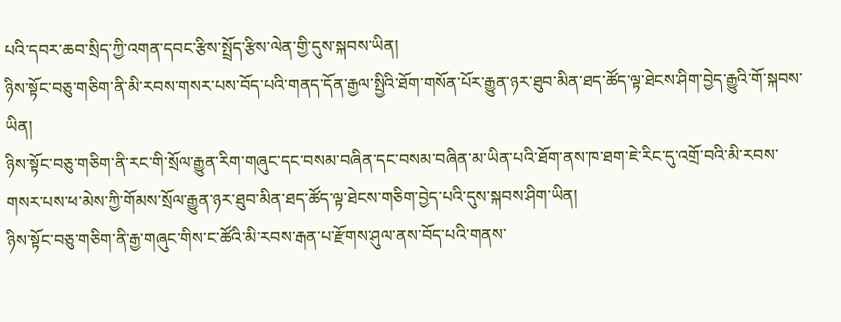པའི་དབར་ཆབ་སྲིད་ཀྱི་འགན་དབང་རྩིས་སྤྲོད་རྩིས་ལེན་གྱི་དུས་སྐབས་ཡིན།
ཉིས་སྟོང་བཅུ་གཅིག་ནི་མི་རབས་གསར་པས་བོད་པའི་གནད་དོན་རྒྱལ་སྤྱིའི་ཐོག་གསོན་པོར་རྒྱུན་ཉར་ཐུབ་མིན་ཐད་ཚོད་ལྟ་ཐེངས་ཤིག་བྱེད་རྒྱུའི་གོ་སྐབས་ཡིན།
ཉིས་སྟོང་བཅུ་གཅིག་ནི་རང་གི་སྲོལ་རྒྱུན་རིག་གཞུང་དང་བསམ་བཞིན་དང་བསམ་བཞིན་མ་ཡིན་པའི་ཐོག་ནས་ཁ་ཐག་ཇེ་རིང་དུ་འགྲོ་བའི་མི་རབས་གསར་པས་ཕ་མེས་ཀྱི་གོམས་སྲོལ་རྒྱུན་ཉར་ཐུབ་མིན་ཐད་ཚོད་ལྟ་ཐེངས་གཅིག་བྱེད་པའི་དུས་སྐབས་ཤིག་ཡིན།
ཉིས་སྟོང་བཅུ་གཅིག་ནི་རྒྱ་གཞུང་གིས་ང་ཚོའི་མི་རབས་རྒན་པ་རྫོགས་ཤུལ་ནས་བོད་པའི་གནས་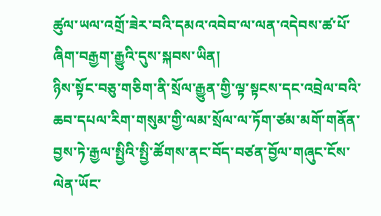ཚུལ་ཡལ་འགྲོ་ཟེར་བའི་དམའ་འབེབ་ལ་ལན་འདེབས་ཚ་པོ་ཞིག་བརྒྱག་རྒྱུའི་དུས་སྐབས་ཡིན།
ཉིས་སྟོང་བཅུ་གཅིག་ནི་སྲོལ་རྒྱུན་གྱི་ལྟ་སྟངས་དང་འབྲེལ་བའི་ཆབ་དཔལ་རིག་གསུམ་གྱི་ལམ་སྲོལ་ལ་ཏོག་ཙམ་མགོ་གནོན་བྱས་ཏེ་རྒྱལ་སྤྱིའི་སྤྱི་ཚོགས་ནང་བོད་བཙན་བྱོལ་གཞུང་ངོས་ལེན་ཡོང་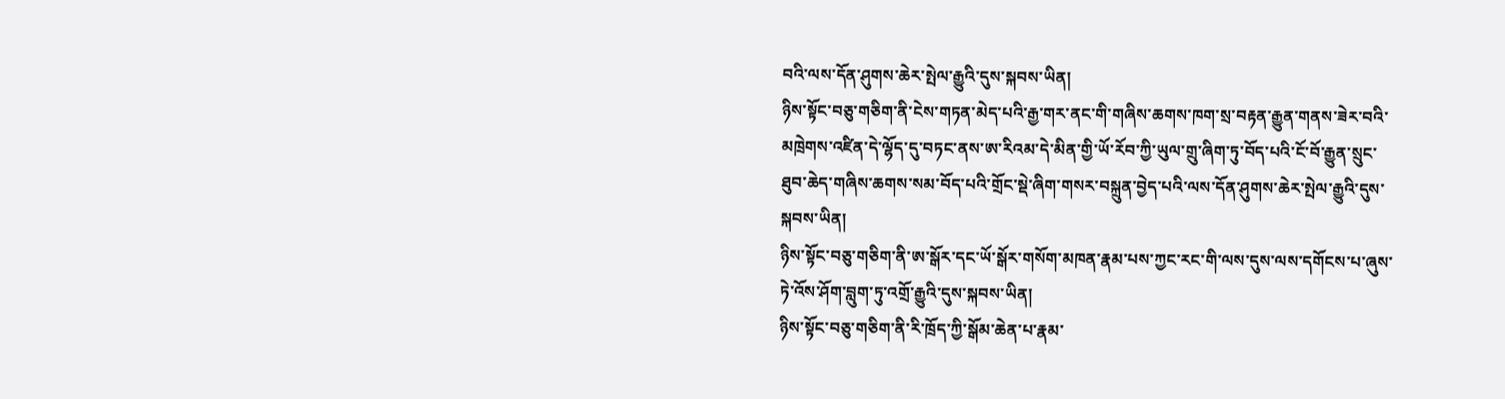བའི་ལས་དོན་ཤུགས་ཆེར་སྤེལ་རྒྱུའི་དུས་སྐབས་ཡིན།
ཉིས་སྟོང་བཅུ་གཅིག་ནི་ངེས་གཏན་མེད་པའི་རྒྱ་གར་ནང་གི་གཞིས་ཆགས་ཁག་སྲ་བརྟན་རྒྱུན་གནས་ཟེར་བའི་མཁྲེགས་འཛིན་དེ་ལྷོད་དུ་བཏང་ནས་ཨ་རིའམ་དེ་མིན་གྱི་ཡོ་རོབ་ཀྱི་ཡུལ་གྲུ་ཞིག་ཏུ་བོད་པའི་ངོ་བོ་རྒྱུན་སྲུང་ཐུབ་ཆེད་གཞིས་ཆགས་སམ་བོད་པའི་གྲོང་སྡེ་ཞིག་གསར་བསྐྲུན་བྱེད་པའི་ལས་དོན་ཤུགས་ཆེར་སྤེལ་རྒྱུའི་དུས་སྐབས་ཡིན།
ཉིས་སྟོང་བཅུ་གཅིག་ནི་ཨ་སྒོར་དང་ཡོ་སྒོར་གསོག་མཁན་རྣམ་པས་ཀྱང་རང་གི་ལས་དུས་ལས་དགོངས་པ་ཞུས་ཏེ་འོས་ཤོག་བླུག་ཏུ་འགྲོ་རྒྱུའི་དུས་སྐབས་ཡིན།
ཉིས་སྟོང་བཅུ་གཅིག་ནི་རི་ཁྲོད་ཀྱི་སྒོམ་ཆེན་པ་རྣམ་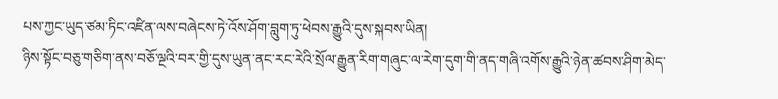པས་ཀྱང་ཡུད་ཙམ་ཏིང་འཛིན་ལས་བཞེངས་ཏེ་འོས་ཤོག་བླུག་ཏུ་ཕེབས་རྒྱུའི་དུས་སྐབས་ཡིན།
ཉིས་སྟོང་བཅུ་གཅིག་ནས་བཅོ་ལྔའི་བར་གྱི་དུས་ཡུན་ནང་རང་རེའི་སྲོལ་རྒྱུན་རིག་གཞུང་ལ་རེག་དུག་གི་ནད་གཞི་འགོས་རྒྱུའི་ཉེན་ཚབས་ཤིག་མེད་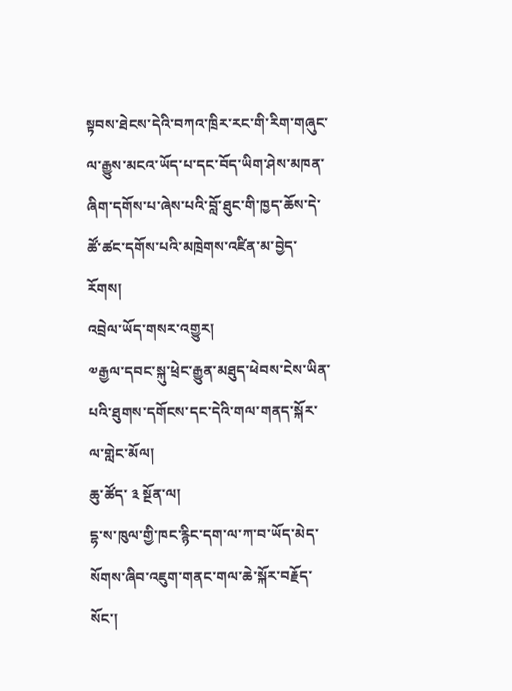སྟབས་ཐེངས་དེའི་བཀའ་ཁྲིར་རང་གི་རིག་གཞུང་ལ་རྒྱུས་མངའ་ཡོད་པ་དང་བོད་ཡིག་ཤེས་མཁན་ཞིག་དགོས་པ་ཞེས་པའི་བློ་ཐུང་གི་ཁྱད་ཆོས་དེ་ཚོ་ཚང་དགོས་པའི་མཁྲེགས་འཛིན་མ་བྱེད་རོགས།
འབྲེལ་ཡོད་གསར་འགྱུར།
༧རྒྱལ་དབང་སྐུ་ཕྲེང་རྒྱུན་མཐུད་ཕེབས་ངེས་ཡིན་པའི་ཐུགས་དགོངས་དང་དེའི་གལ་གནད་སྐོར་ལ་གླེང་མོལ།
ཆུ་ཚོད་ ༣ སྔོན་ལ།
དྷ་ས་ཁུལ་གྱི་ཁང་རྙིང་དག་ལ་ཀ་བ་ཡོད་མེད་སོགས་ཞིབ་འཇུག་གནང་གལ་ཆེ་སྐོར་བརྗོད་སོང་།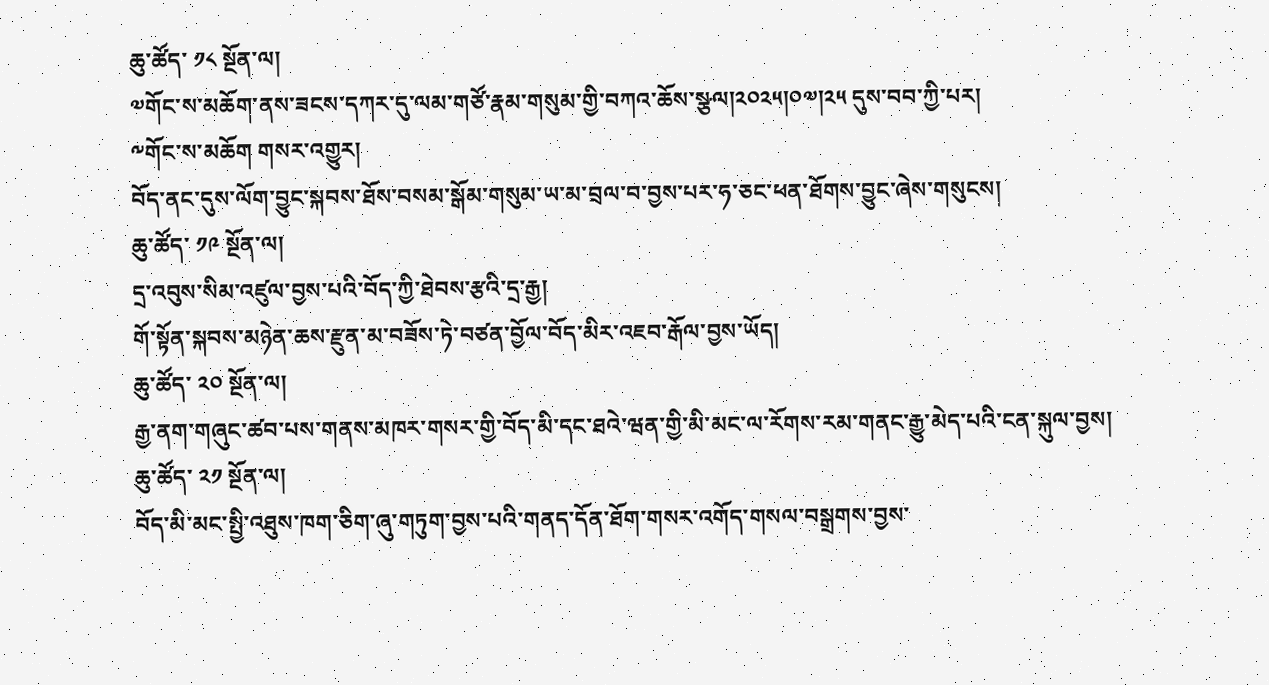ཆུ་ཚོད་ ༡༨ སྔོན་ལ།
༧གོང་ས་མཆོག་ནས་ཟངས་དཀར་དུ་ལམ་གཙོ་རྣམ་གསུམ་གྱི་བཀའ་ཆོས་སྩལ།༢༠༢༥།༠༧།༢༥ དུས་བབ་ཀྱི་པར།
༸གོང་ས་མཆོག གསར་འགྱུར།
བོད་ནང་དུས་ལོག་བྱུང་སྐབས་ཐོས་བསམ་སྒོམ་གསུམ་ཡ་མ་བྲལ་བ་བྱས་པར་ཧ་ཅང་ཕན་ཐོགས་བྱུང་ཞེས་གསུངས།
ཆུ་ཚོད་ ༡༩ སྔོན་ལ།
དྲ་འབུས་སིམ་འཛུལ་བྱས་པའི་བོད་ཀྱི་ཐེབས་རྩའི་དྲ་རྒྱ།
གོ་སྟོན་སྐབས་མཉེན་ཆས་རྫུན་མ་བཟོས་ཏེ་བཙན་བྱོལ་བོད་མིར་འཇབ་རྒོལ་བྱས་ཡོད།
ཆུ་ཚོད་ ༢༠ སྔོན་ལ།
རྒྱ་ནག་གཞུང་ཚབ་པས་གནས་མཁར་གསར་གྱི་བོད་མི་དང་ཐའེ་ཝན་གྱི་མི་མང་ལ་རོགས་རམ་གནང་རྒྱུ་མེད་པའི་ངན་སྐུལ་བྱས།
ཆུ་ཚོད་ ༢༡ སྔོན་ལ།
བོད་མི་མང་སྤྱི་འཐུས་ཁག་ཅིག་ཞུ་གཏུག་བྱས་པའི་གནད་དོན་ཐོག་གསར་འགོད་གསལ་བསྒྲགས་བྱས་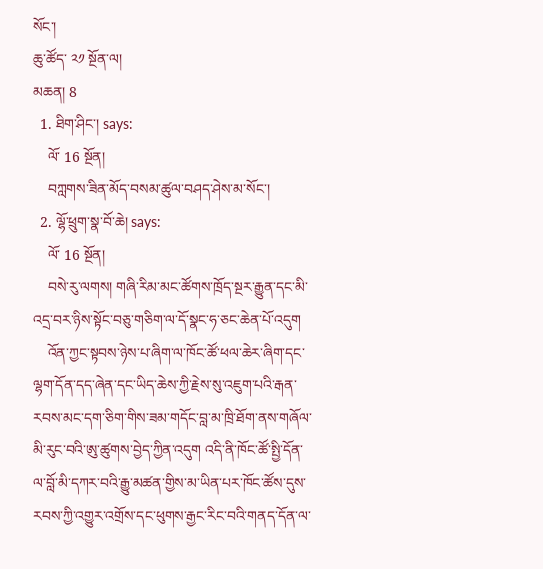སོང་།
ཆུ་ཚོད་ ༢༡ སྔོན་ལ།
མཆན། 8
  1. ཐིག་ཤིང་། says:
    ལོ་ 16 སྔོན།
    བཀླགས་ཟིན་མོད་བསམ་ཚུལ་བཤད་ཤེས་མ་སོང་།
  2. ལྷོ་ཕྲུག་སྣ་བོ་ཆེ། says:
    ལོ་ 16 སྔོན།
    བསེ་རུ་ལགས། གཞི་རིམ་མང་ཚོགས་ཁྲོད་སྔར་རྒྱུན་དང་མི་འདྲ་བར་ཉིས་སྟོང་བཅུ་གཅིག་ལ་དོ་སྣང་ཧ་ཅང་ཆེན་པོ་འདུག
    འོན་ཀྱང་སྟབས་ཉེས་པ་ཞིག་ལ་ཁོང་ཚོ་ཕལ་ཆེར་ཞིག་དང་ལྷག་དོན་དད་ཞེན་དང་ཡིད་ཆེས་ཀྱི་རྗེས་སུ་འཇུག་པའི་རྒན་རབས་མང་དག་ཅིག་གིས་ཟམ་གདོང་བླ་མ་ཁྲི་ཐོག་ནས་གཞོལ་མི་རུང་བའི་ཨུ་ཚུགས་བྱེད་ཀྱིན་འདུག འདི་ནི་ཁོང་ཚོ་སྤྱི་དོན་ལ་བློ་མི་དཀར་བའི་རྒྱུ་མཚན་གྱིས་མ་ཡིན་པར་ཁོང་ཚོས་དུས་རབས་ཀྱི་འགྱུར་འགྲོས་དང་ཕུགས་རྒྱང་རིང་བའི་གནད་དོན་ལ་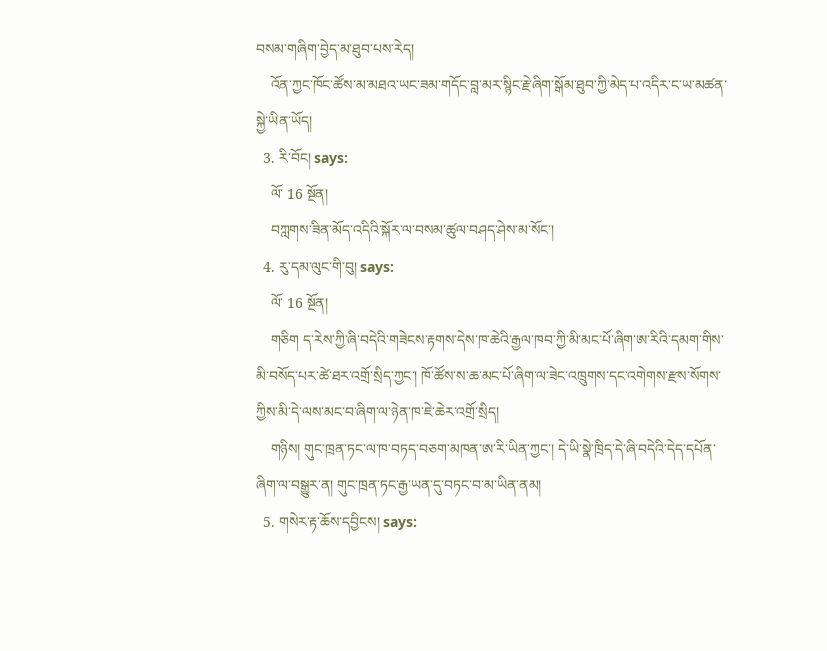བསམ་གཞིག་བྱེད་མ་ཐུབ་པས་རེད།
    འོན་ཀྱང་ཁོང་ཚོས་མ་མཐའ་ཡང་ཟམ་གདོང་བླ་མར་སྙིང་རྗེ་ཞིག་སྒོམ་ཐུབ་ཀྱི་མེད་པ་འདིར་ང་ཡ་མཚན་སྐྱེ་ཡིན་ཡོད།
  3. རི་བོང། says:
    ལོ་ 16 སྔོན།
    བཀླགས་ཟིན་མོད་འདིའི་སྐོར་ལ་བསམ་ཚུལ་བཤད་ཤེས་མ་སོང་།
  4. རུ་དམ་ལུང་གི་བུ། says:
    ལོ་ 16 སྔོན།
    གཅིག ད་རེས་ཀྱི་ཞི་བདེའི་གཟེངས་རྟགས་དེས་ཁ་ཆེའི་རྒྱལ་ཁབ་ཀྱི་མི་མང་པོ་ཞིག་ཨ་རིའི་དམག་གིས་མི་བསོད་པར་ཚེ་ཐར་འགྲོ་སྲིད་ཀྱང་། ཁོ་ཚོས་ས་ཆ་མང་པོ་ཞིག་ལ་ཟེང་འཁྲུགས་དང་འགེགས་རྫས་སོགས་ཀྱིས་མི་དེ་ལས་མང་བ་ཞིག་ལ་ཉེན་ཁ་ཇེ་ཆེར་འགྲོ་སྲིད།
    གཉིས། གུང་ཁྲན་ཏང་ལ་ཁ་བཏད་བཅག་མཁན་ཨ་རི་ཡིན་ཀྱང་། དེ་ཡི་སྣེ་ཁྲིད་དེ་ཞི་བདེའི་དེད་དཔོན་ཞིག་ལ་བསྒྱུར་ན། གུང་ཁྲན་ཏང་རྒྱ་ཡན་དུ་བཏང་བ་མ་ཡིན་ནམ།
  5. གསེར་རྟ་ཆོས་དབྱིངས། says: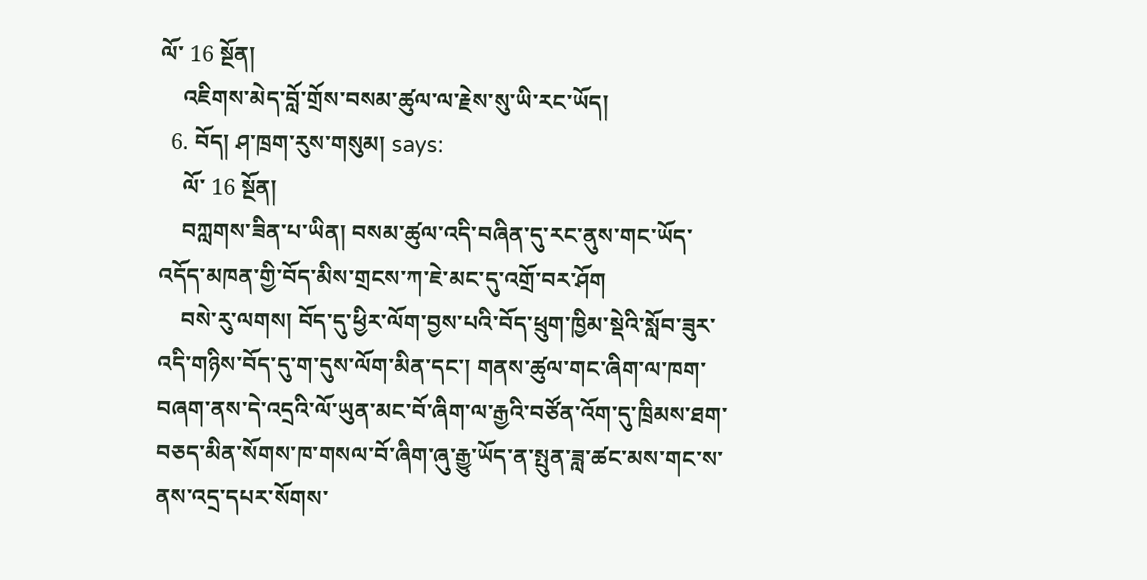ལོ་ 16 སྔོན།
    འཇིགས་མེད་བློ་གྲོས་བསམ་ཚུལ་ལ་རྗེས་སུ་ཡི་རང་ཡོད།
  6. བོད། ཤ་ཁྲག་རུས་གསུམ། says:
    ལོ་ 16 སྔོན།
    བཀླགས་ཟིན་པ་ཡིན། བསམ་ཚུལ་འདི་བཞིན་དུ་རང་ནུས་གང་ཡོད་འདོད་མཁན་གྱི་བོད་མིས་གྲངས་ཀ་ཇེ་མང་དུ་འགྲོ་བར་ཤོག
    བསེ་རུ་ལགས། བོད་དུ་ཕྱིར་ལོག་བྱས་པའི་བོད་ཕྲུག་ཁྱིམ་སྡེའི་སློབ་ཟུར་འདི་གཉིས་བོད་དུ་ག་དུས་ལོག་མིན་དང་། གནས་ཚུལ་གང་ཞིག་ལ་ཁག་བཞག་ནས་དེ་འདྲའི་ལོ་ཡུན་མང་བོ་ཞིག་ལ་རྒྱའི་བཙོན་འོག་དུ་ཁྲིམས་ཐག་བཅད་མིན་སོགས་ཁ་གསལ་བོ་ཞིག་ཞུ་རྒྱུ་ཡོད་ན་སྤུན་ཟླ་ཚང་མས་གང་ས་ནས་འདྲ་དཔར་སོགས་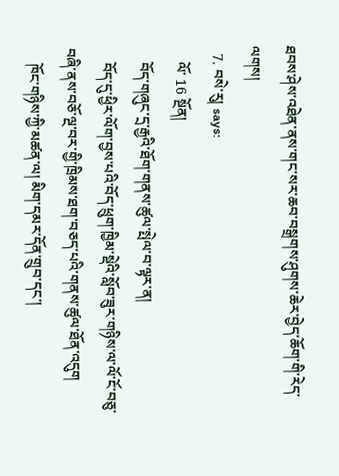ཐབས་ཤེས་འཐེན་ནས་གང་སར་ཆབ་བསྒྲགས་ཤུགས་ཆེར་བྱེད་ཆོག་གི་རེད་ལགས།
  7. བསེ་རུ། says:
    ལོ་ 16 སྔོན།
    བོད་གཞུང་དྲ་རྒྱའི་ཐོག་གནས་ཚུལ་སྤེལ་བ་ལྟར་ན།
    བོད་དུ་ཕྱིར་ལོག་བྱས་པའི་བོད་ཕྲུག་ཁྱིམ་སྡེའི་སློབ་ཟུར་གཉིས་ལ་ལོ་ངོ་བཅུ་བཞི་ནས་བཅོ་ལྔ་བར་གྱི་ཁྲིམས་ཐག་བཅད་པའི་གནས་ཚུལ་ཐོན་འདུག
    ཁོང་གཉིས་ཀྱི་མཚན་ལ། མིག་དམར་དོན་གྲུབ་དང་།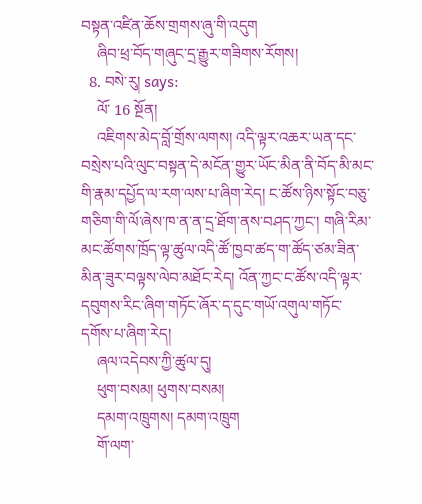བསྟན་འཛིན་ཆོས་གྲགས་ཞུ་གི་འདུག
    ཞིབ་ཕྲ་བོད་གཞུང་དྲ་རྒྱུར་གཟིགས་རོགས།
  8. བསེ་རུ། says:
    ལོ་ 16 སྔོན།
    འཇིགས་མེད་བློ་གྲོས་ལགས། འདི་ལྟར་འཆར་ཡན་དང་བསྲེས་པའི་ལུང་བསྟན་དེ་མངོན་གྱུར་ཡོང་མིན་ནི་བོད་མི་མང་གི་རྣམ་དཔྱོད་ལ་རག་ལས་པ་ཞིག་རེད། ང་ཚོས་ཉིས་སྟོང་བཅུ་གཅིག་གི་ལོ་ཞེས་ཁ་ན་ན་དྲ་ཐོག་ནས་བཤད་ཀྱང་། གཞི་རིམ་མང་ཚོགས་ཁྲོད་ལྟ་ཚུལ་འདི་ཚོ་ཁྱབ་ཚད་ག་ཚོད་ཙམ་ཟིན་མིན་ཟུར་བལྟས་ལེབ་མཐོང་རེད། འོན་ཀྱང་ང་ཚོས་འདི་ལྟར་དབུགས་རིང་ཞིག་གཏོང་ཞོར་ད་དུང་གཡོ་འགུལ་གཏོང་དགོས་པ་ཞིག་རེད།
    ཞལ་འདེབས་ཀྱི་ཚུལ་དུ།
    ཕུག་བསམ། ཕུགས་བསམ།
    དམག་འཁྲུགས། དམག་འཁྲུག
    གོ་ལག་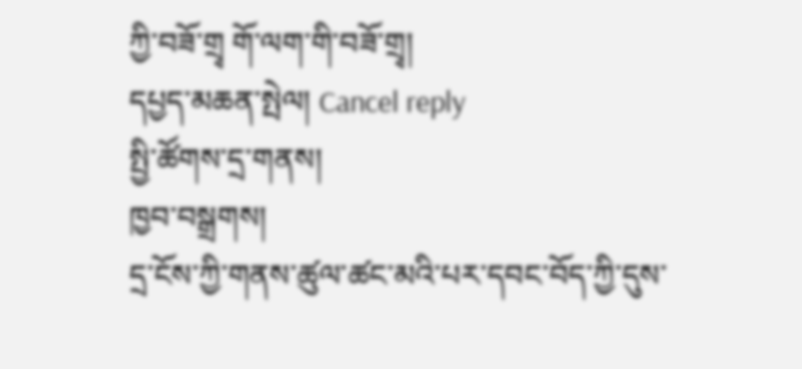ཀྱི་བཟོ་གྲྭ གོ་ལག་གི་བཟོ་གྲྭ།
དཔྱད་མཆན་སྤེལ། Cancel reply
སྤྱི་ཚོགས་དྲ་གནས།
ཁྱབ་བསྒྲགས།
དྲ་ངོས་ཀྱི་གནས་ཚུལ་ཚང་མའི་པར་དབང་བོད་ཀྱི་དུས་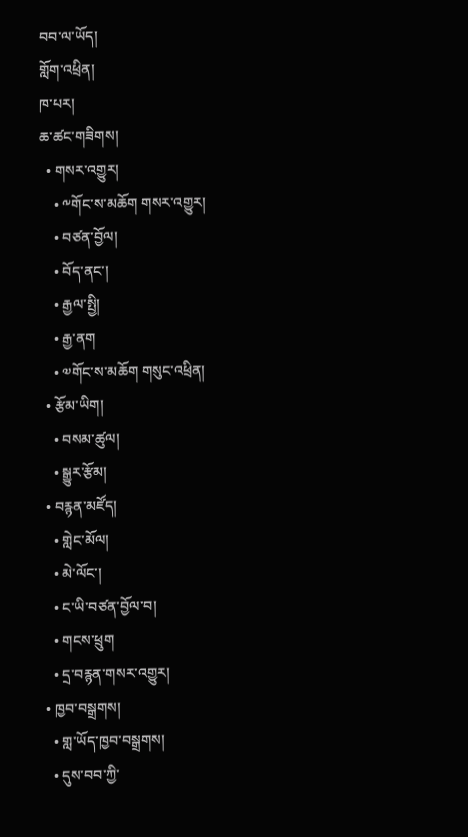བབ་ལ་ཡོད།
གློག་འཕྲིན།
ཁ་པར།
ཆ་ཚང་གཟིགས།
  • གསར་འགྱུར།
    • ༸གོང་ས་མཆོག གསར་འགྱུར།
    • བཙན་བྱོལ།
    • བོད་ནང་།
    • རྒྱལ་སྤྱི།
    • རྒྱ་ནག
    • ༧གོང་ས་མཆོག གསུང་འཕྲིན།
  • རྩོམ་ཡིག།
    • བསམ་ཚུལ།
    • སྒྱུར་རྩོམ།
  • བརྙན་མཛོད།
    • གླེང་མོལ།
    • མེ་ལོང་།
    • ང་ཡི་བཙན་བྱོལ་བ།
    • གངས་ཕྲུག
    • དྲ་བརྙན་གསར་འགྱུར།
  • ཁྱབ་བསྒྲགས།
    • གླ་ཡོད་ཁྱབ་བསྒྲགས།
    • དུས་བབ་ཀྱི་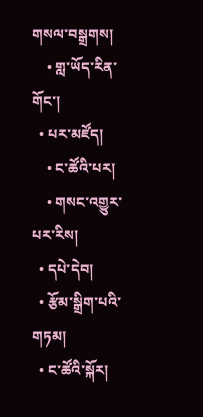གསལ་བསྒྲགས།
    • གླ་ཡོད་རིན་གོང་།
  • པར་མཛོད།
    • ང་ཚོའི་པར།
    • གསང་འགྱུར་པར་རིས།
  • དཔེ་དེབ།
  • རྩོམ་སྒྲིག་པའི་གཏམ།
  • ང་ཚོའི་སྐོར།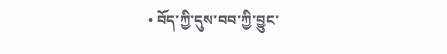• བོད་ཀྱི་དུས་བབ་ཀྱི་བྱུང་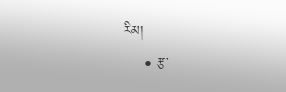རིམ།
    • རྩ་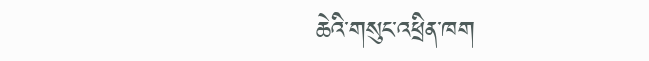ཆེའི་གསུང་འཕྲིན་ཁག